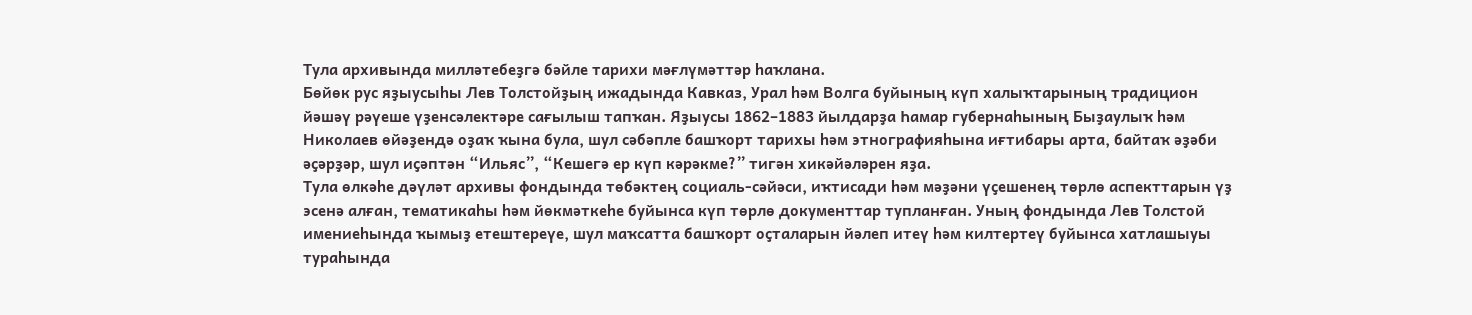Тула архивында милләтебеҙгә бәйле тарихи мәғлүмәттәр һаҡлана.
Бөйөк рус яҙыусыһы Лев Толстойҙың ижадында Кавказ, Урал һәм Волга буйының күп халыҡтарының традицион йәшәү рәүеше үҙенсәлектәре сағылыш тапҡан. Яҙыусы 1862–1883 йылдарҙа Һамар губернаһының Быҙаулыҡ һәм Николаев өйәҙендә оҙаҡ ҡына була, шул сәбәпле башҡорт тарихы һәм этнографияһына иғтибары арта, байтаҡ әҙәби әҫәрҙәр, шул иҫәптән “Ильяс”, “Кешегә ер күп кәрәкме?” тигән хикәйәләрен яҙа.
Тула өлкәһе дәүләт архивы фондында төбәктең социаль-сәйәси, иҡтисади һәм мәҙәни үҫешенең төрлө аспекттарын үҙ эсенә алған, тематикаһы һәм йөкмәткеһе буйынса күп төрлө документтар тупланған. Уның фондында Лев Толстой имениеһында ҡымыҙ етештереүе, шул маҡсатта башҡорт оҫталарын йәлеп итеү һәм килтертеү буйынса хатлашыуы тураһында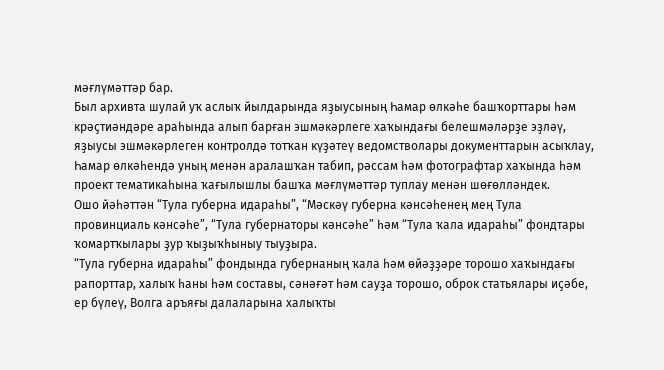мәғлүмәттәр бар.
Был архивта шулай уҡ аслыҡ йылдарында яҙыусының Һамар өлкәһе башҡорттары һәм крәҫтиәндәре араһында алып барған эшмәкәрлеге хаҡындағы белешмәләрҙе эҙләү, яҙыусы эшмәкәрлеген контролдә тотҡан күҙәтеү ведомстволары документтарын асыҡлау, Һамар өлкәһендә уның менән аралашҡан табип, рәссам һәм фотографтар хаҡында һәм проект тематикаһына ҡағылышлы башҡа мәғлүмәттәр туплау менән шөғөлләндек.
Ошо йәһәттән “Тула губерна идараһы”, “Мәскәү губерна кәнсәһенең мең Тула провинциаль кәнсәһе”, “Тула губернаторы кәнсәһе” һәм “Тула ҡала идараһы” фондтары ҡомартҡылары ҙур ҡыҙыҡһыныу тыуҙыра.
“Тула губерна идараһы” фондында губернаның ҡала һәм өйәҙҙәре торошо хаҡындағы рапорттар, халыҡ һаны һәм составы, сәнәғәт һәм сауҙа торошо, оброк статьялары иҫәбе, ер бүлеү, Волга аръяғы далаларына халыҡты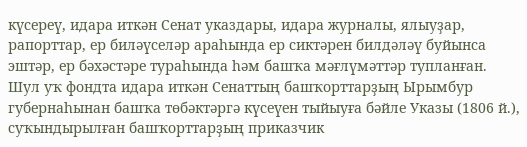күсереү, идара иткән Сенат указдары, идара журналы, ялыуҙар, рапорттар, ер биләүселәр араһында ер сиктәрен билдәләү буйынса эштәр, ер бәхәстәре тураһында һәм башҡа мәғлүмәттәр тупланған.
Шул уҡ фондта идара иткән Сенаттың башҡорттарҙың Ырымбур губернаһынан башҡа төбәктәргә күсеүен тыйыуға бәйле Указы (1806 й.), суҡындырылған башҡорттарҙың приказчик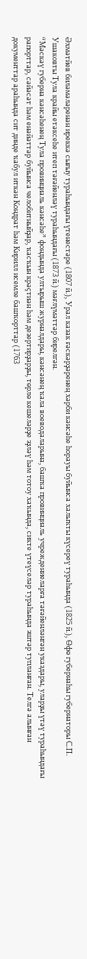Әхмәтйев биләмәләренән иреккә сығыу тураһындағы үтенестәре (1807 й.), Урал казак ғәскәрҙәренең хәрби кәнсәһе һорауы буйынса халыҡты күсереү тураһында (1825 й.), Өфө губернаһы губернаторы С.П. Ушаковты Тула крайы етәксеһе итеп тәғәйенләү тураһындағы (1873 й.) мәғлүмәттәр бирелгән.
“Мәскәү губерна кәнсәһенең Тула провинциаль кәнсәһе” фондында ултырыш журналдары, кәнсәнең ҡала воеводаларына, башҡа провинциаль учреждениеларға тәғәйенләнгән указдары, уларҙы үтәү тураһындағы рапорттар, сәйәсәт һәм енәйәттәр буйынса челобитныйҙар, ҡасҡын крәҫтиән һәм дезертирҙарҙы, төрлө кешеләрҙе эҙләү һәм тотоу хаҡында, сикте үтеүселәр тураһында эштәр тупланған. Телгә алынған документтар араһында сит динде ҡабул иткән Кондрат һәм Кирилл исемле башҡорттар (1763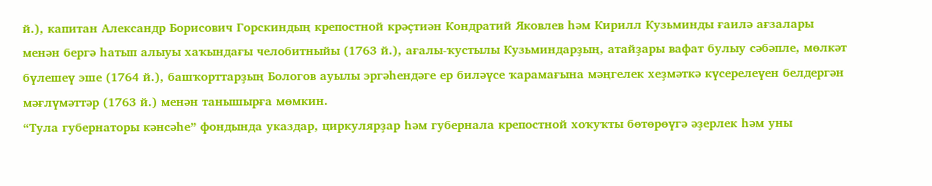й.), капитан Александр Борисович Горскиндың крепостной крәҫтиән Кондратий Яковлев һәм Кирилл Кузьминды ғаилә ағзалары менән бергә һатып алыуы хаҡындағы челобитныйы (1763 й.), ағалы-ҡустылы Кузьминдарҙың, атайҙары вафат булыу сәбәпле, мөлкәт бүлешеү эше (1764 й.), башҡорттарҙың Бологов ауылы эргәһендәге ер биләүсе ҡарамағына мәңгелек хеҙмәткә күсерелеүен белдергән мәғлүмәттәр (1763 й.) менән танышырға мөмкин.
“Тула губернаторы кәнсәһе” фондында указдар, циркулярҙар һәм губернала крепостной хоҡуҡты бөтөрөүгә әҙерлек һәм уны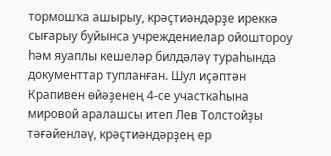тормошҡа ашырыу, крәҫтиәндәрҙе иреккә сығарыу буйынса учреждениелар ойоштороу һәм яуаплы кешеләр билдәләү тураһында документтар тупланған. Шул иҫәптән Крапивен өйәҙенең 4-се участкаһына мировой аралашсы итеп Лев Толстойҙы тәғәйенләү, крәҫтиәндәрҙең ер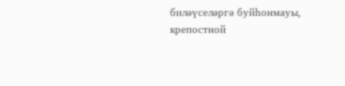биләүселәргә буйһонмауы, крепостной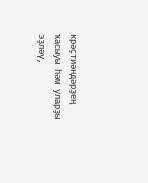крәҫтиәндәрҙең ҡасыуы һәм уларҙы эҙләү,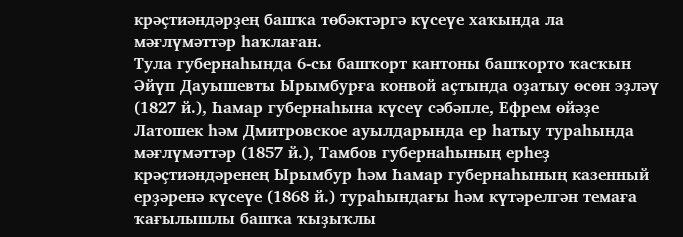крәҫтиәндәрҙең башҡа төбәктәргә күсеүе хаҡында ла мәғлүмәттәр һаҡлаған.
Тула губернаһында 6-сы башҡорт кантоны башҡорто ҡасҡын Әйүп Дауышевты Ырымбурға конвой аҫтында оҙатыу өсөн эҙләү (1827 й.), Һамар губернаһына күсеү сәбәпле, Ефрем өйәҙе Латошек һәм Дмитровское ауылдарында ер һатыу тураһында мәғлүмәттәр (1857 й.), Тамбов губернаһының ерһеҙ крәҫтиәндәренең Ырымбур һәм Һамар губернаһының казенный ерҙәренә күсеүе (1868 й.) тураһындағы һәм күтәрелгән темаға ҡағылышлы башҡа ҡыҙыҡлы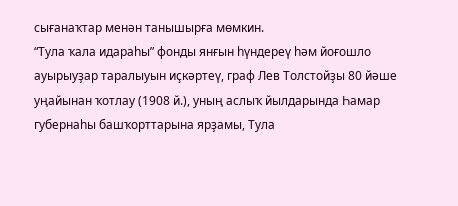сығанаҡтар менән танышырға мөмкин.
“Тула ҡала идараһы” фонды янғын һүндереү һәм йоғошло ауырыуҙар таралыуын иҫкәртеү, граф Лев Толстойҙы 80 йәше уңайынан ҡотлау (1908 й.), уның аслыҡ йылдарында Һамар губернаһы башҡорттарына ярҙамы, Тула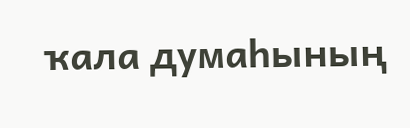ҡала думаһының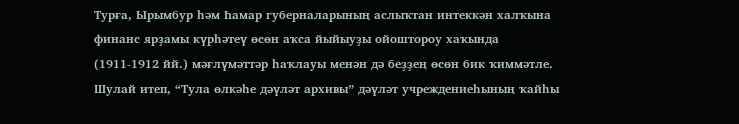Турға, Ырымбур һәм Һамар губерналарының аслыҡтан интеккән халҡына финанс ярҙамы күрһәтеү өсөн аҡса йыйыуҙы ойоштороу хаҡында (1911-1912 йй.) мәғлүмәттәр һаҡлауы менән дә беҙҙең өсөн бик ҡиммәтле.
Шулай итеп, “Тула өлкәһе дәүләт архивы” дәүләт учреждениеһының ҡайһы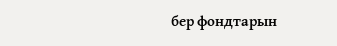бер фондтарын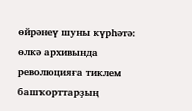өйрәнеү шуны күрһәтә: өлкә архивында революцияға тиклем башҡорттарҙың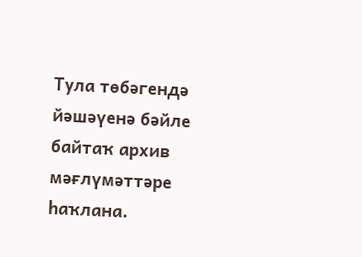Тула төбәгендә йәшәүенә бәйле байтаҡ архив мәғлүмәттәре һаҡлана.